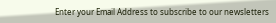Enter your Email Address to subscribe to our newsletters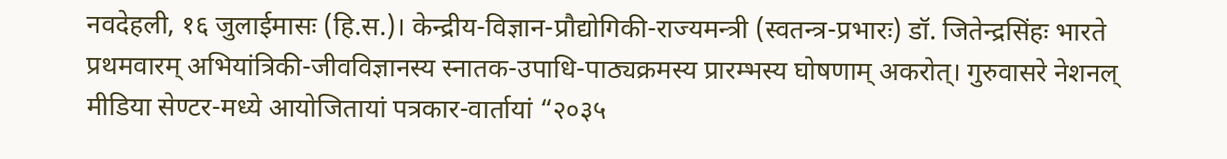नवदेहली, १६ जुलाईमासः (हि.स.)। केन्द्रीय-विज्ञान-प्रौद्योगिकी-राज्यमन्त्री (स्वतन्त्र-प्रभारः) डॉ. जितेन्द्रसिंहः भारते प्रथमवारम् अभियांत्रिकी-जीवविज्ञानस्य स्नातक-उपाधि-पाठ्यक्रमस्य प्रारम्भस्य घोषणाम् अकरोत्। गुरुवासरे नेशनल् मीडिया सेण्टर-मध्ये आयोजितायां पत्रकार-वार्तायां “२०३५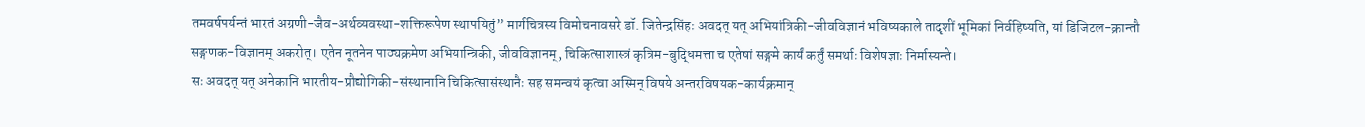तमवर्षपर्यन्तं भारतं अग्रणी-जैव-अर्थव्यवस्था-शक्तिरूपेण स्थापयितुं” मार्गचित्रस्य विमोचनावसरे डॉ. जितेन्द्रसिंहः अवदत् यत् अभियांत्रिकी-जीवविज्ञानं भविष्यकाले तादृशीं भूमिकां निर्वहिष्यति, यां डिजिटल-क्रान्तौ सङ्गणक-विज्ञानम् अकरोत्। एतेन नूतनेन पाठ्यक्रमेण अभियान्त्रिकी, जीवविज्ञानम्, चिकित्साशास्त्रं कृत्रिम-बुद्धिमत्ता च एतेषां सङ्गमे कार्यं कर्तुं समर्थाः विशेषज्ञाः निर्मास्यन्ते।
सः अवदत् यत् अनेकानि भारतीय-प्रौद्योगिकी-संस्थानानि चिकित्सासंस्थानैः सह समन्वयं कृत्वा अस्मिन् विषये अन्तरविषयक-कार्यक्रमान्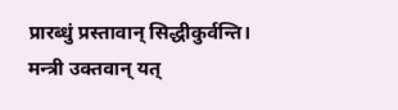प्रारब्धुं प्रस्तावान् सिद्धीकुर्वन्ति। मन्त्री उक्तवान् यत्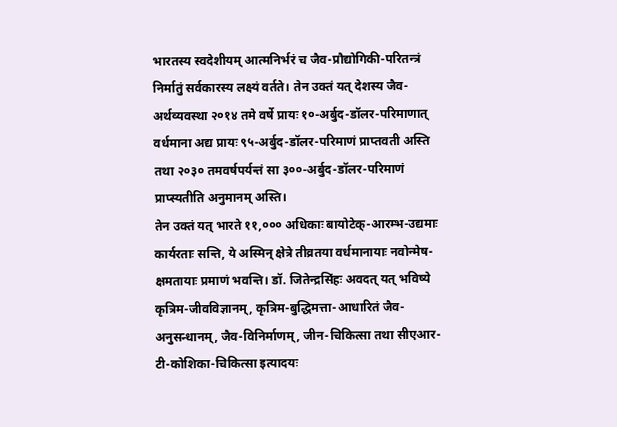भारतस्य स्वदेशीयम् आत्मनिर्भरं च जैव-प्रौद्योगिकी-परितन्त्रं निर्मातुं सर्वकारस्य लक्ष्यं वर्तते। तेन उक्तं यत् देशस्य जैव-अर्थव्यवस्था २०१४ तमे वर्षे प्रायः १०-अर्बुद-डॉलर-परिमाणात् वर्धमाना अद्य प्रायः ९५-अर्बुद-डॉलर-परिमाणं प्राप्तवती अस्ति तथा २०३० तमवर्षपर्यन्तं सा ३००-अर्बुद-डॉलर-परिमाणं प्राप्स्यतीति अनुमानम् अस्ति।
तेन उक्तं यत् भारते ११,००० अधिकाः बायोटेक्-आरम्भ-उद्यमाः कार्यरताः सन्ति, ये अस्मिन् क्षेत्रे तीव्रतया वर्धमानायाः नवोन्मेष-क्षमतायाः प्रमाणं भवन्ति। डॉ. जितेन्द्रसिंहः अवदत् यत् भविष्ये कृत्रिम-जीवविज्ञानम्, कृत्रिम-बुद्धिमत्ता-आधारितं जैव-अनुसन्धानम्, जैव-विनिर्माणम्, जीन-चिकित्सा तथा सीएआर-टी-कोशिका-चिकित्सा इत्यादयः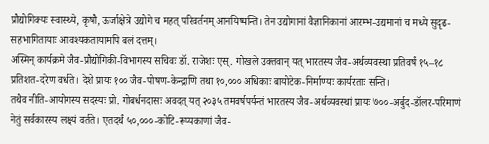प्रौद्योगिक्यः स्वास्थ्ये, कृषौ, ऊर्जाक्षेत्रे उद्योगे च महत् परिवर्तनम् आनयिष्यन्ति। तेन उद्योगानां वैज्ञानिकानां आरम्भ-उद्यमानां च मध्ये सुदृढ-सहभागितायाः आवश्यकतायामपि बलं दत्तम्।
अस्मिन् कार्यक्रमे जैव-प्रौद्योगिकी-विभागस्य सचिवः डॉ. राजेशः एस्. गोखले उक्तवान् यत् भारतस्य जैव-अर्थव्यवस्था प्रतिवर्षं १५–१८ प्रतिशत-दरेण वर्धते। देशे प्रायः १०० जैव-पोषण-केन्द्राणि तथा १०,००० अधिकाः बायोटेक-निर्माण्यः कार्यरताः सन्ति।
तथैव नीति-आयोगस्य सदस्यः प्रो. गोबर्धनदासः अवदत् यत् २०३५ तमवर्षपर्यन्तं भारतस्य जैव-अर्थव्यवस्थां प्रायः ७००-अर्बुद-डॉलर-परिमाणं नेतुं सर्वकारस्य लक्ष्यं वर्तते। एतदर्थं ५०,०००-कोटि-रूप्यकाणां जैव-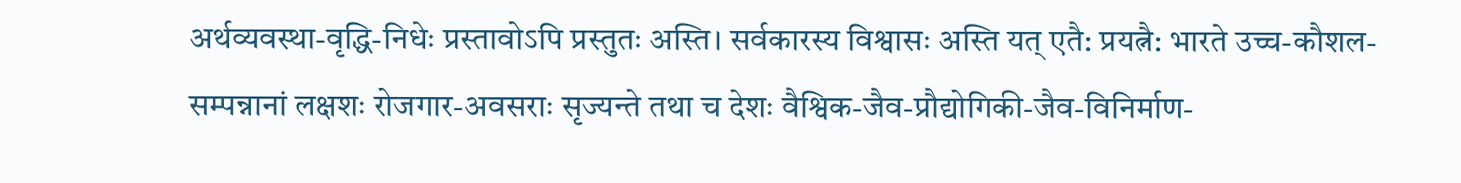अर्थव्यवस्था-वृद्धि-निधेः प्रस्तावोऽपि प्रस्तुतः अस्ति। सर्वकारस्य विश्वासः अस्ति यत् एतै: प्रयत्नै: भारते उच्च-कौशल-सम्पन्नानां लक्षशः रोजगार-अवसराः सृज्यन्ते तथा च देशः वैश्विक-जैव-प्रौद्योगिकी-जैव-विनिर्माण-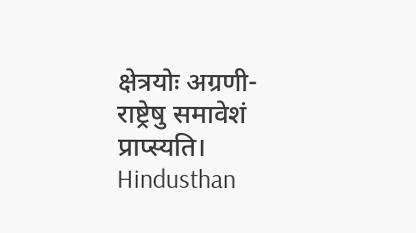क्षेत्रयोः अग्रणी-राष्ट्रेषु समावेशं प्राप्स्यति।
Hindusthan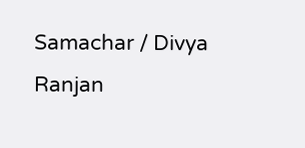Samachar / Divya Ranjan